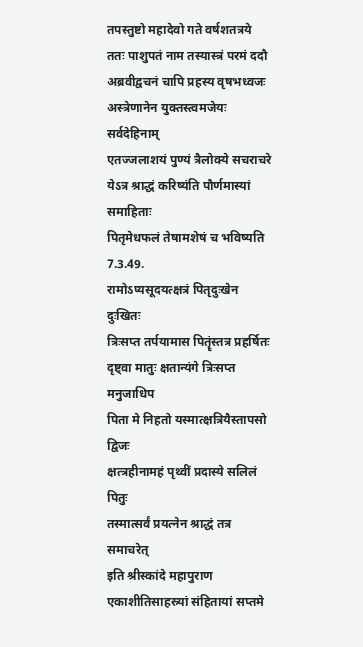तपस्तुष्टो महादेवो गते वर्षशतत्रये
ततः पाशुपतं नाम तस्यास्त्रं परमं ददौ
अब्रवीद्वचनं चापि प्रहस्य वृषभध्वजः
अस्त्रेणानेन युक्तस्त्वमजेयः सर्वदेहिनाम्
एतज्जलाशयं पुण्यं त्रैलोक्ये सचराचरे
येऽत्र श्राद्धं करिष्यंति पौर्णमास्यां समाहिताः
पितृमेधफलं तेषामशेषं च भविष्यति 7.3.49.
रामोऽप्यसूदयत्क्षत्रं पितृदुःखेन दुःखितः
त्रिःसप्त तर्पयामास पितॄंस्तत्र प्रहर्षितः
दृष्ट्वा मातुः क्षतान्यंगे त्रिःसप्त मनुजाधिप
पिता मे निहतो यस्मात्क्षत्रियैस्तापसो द्विजः
क्षत्त्रहीनामहं पृथ्वीं प्रदास्ये सलिलं पितुः
तस्मात्सर्वं प्रयत्नेन श्राद्धं तत्र समाचरेत्
इति श्रीस्कांदे महापुराण एकाशीतिसाहस्र्यां संहितायां सप्तमे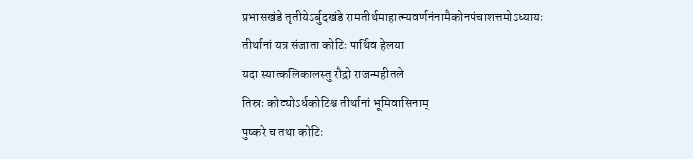प्रभासखंडे तृतीयेऽर्बुदखंडे रामतीर्थमाहात्म्यवर्णनंनामैकोनपंचाशत्तमोऽध्यायः
तीर्थानां यत्र संजाता कोटिः पार्थिव हेलया
यदा स्यात्कलिकालस्तु रौद्रो राजन्महीतले
तिस्रः कोट्योऽर्धकोटिश्च तीर्थानां भूमिवासिनाम्
पुष्करे च तथा कोटिः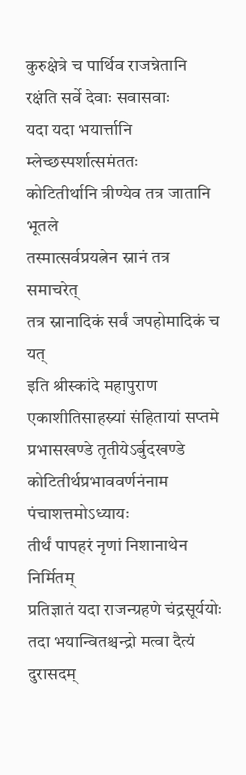कुरुक्षेत्रे च पार्थिव राजन्नेतानि रक्षंति सर्वे देवाः सवासवाः
यदा यदा भयार्त्तानि म्लेच्छस्पर्शात्समंततः
कोटितीर्थानि त्रीण्येव तत्र जातानि भूतले
तस्मात्सर्वप्रयत्नेन स्नानं तत्र समाचरेत्
तत्र स्नानादिकं सर्वं जपहोमादिकं च यत्
इति श्रीस्कांदे महापुराण एकाशीतिसाहस्र्यां संहितायां सप्तमे प्रभासखण्डे तृतीयेऽर्बुदखण्डे कोटितीर्थप्रभाववर्णनंनाम पंचाशत्तमोऽध्यायः
तीर्थं पापहरं नृणां निशानाथेन निर्मितम्
प्रतिज्ञातं यदा राजन्ग्रहणे चंद्रसूर्ययोः
तदा भयान्वितश्चन्द्रो मत्वा दैत्यं दुरासदम्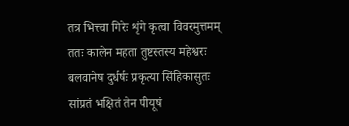तत्र भित्त्वा गिरेः शृंगे कृत्वा विवरमुत्तमम्
ततः कालेन महता तुष्टस्तस्य महेश्वरः
बलवानेष दुर्धर्षः प्रकृत्या सिंहिकासुतः
सांप्रतं भक्षितं तेन पीयूषं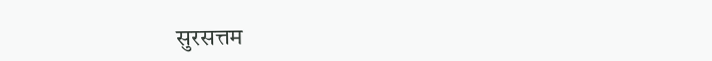सुरसत्तम